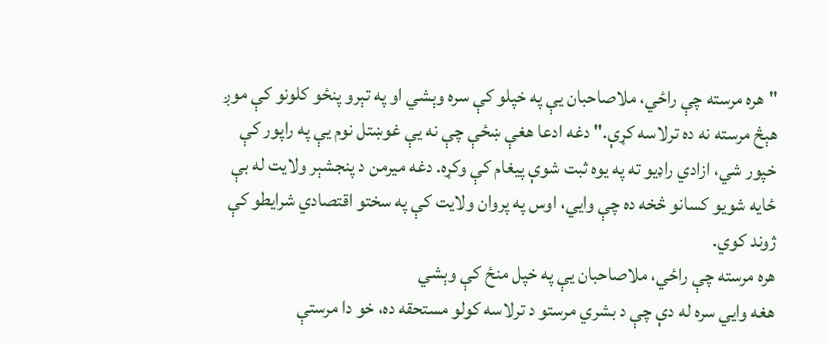"هره مرسته چې راځي، ملاصاحبان یې په خپلو کې سره وېشي او په تېرو پنځو کلونو کې موږ هېڅ مرسته نه ده ترلاسه کړې." دغه ادعا هغې ښځې چې نه یې غوښتل نوم یې په راپور کې خپور شي، ازادي راډیو ته په یوه ثبت شوې پیغام کې وکړه. دغه میرمن د پنجشېر ولایت له بې ځایه شویو کسانو څخه ده چې وایي، اوس په پروان ولایت کې په سختو اقتصادي شرایطو کې ژوند کوي.
هره مرسته چې راځي، ملاصاحبان یې په خپل منځ کې وېشي
هغه وایي سره له دې چې د بشري مرستو د ترلاسه کولو مستحقه ده، خو دا مرستې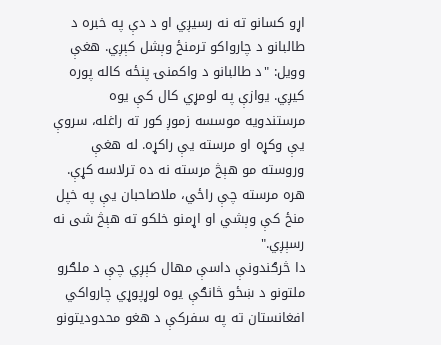اړو کسانو ته نه رسیږي او د دې په خبره د طالبانو د چارواکو ترمنځ وېشل کېږي. هغې وویل: "د طالبانو د واکمنۍ پنځه کاله پوره کیږي. یوازې په لومړي کال کې یوه مرستندویه موسسه زموږ کور ته راغله، سروې یې وکړه او مرسته یې راکړه. له هغې وروسته مو هېڅ مرسته نه ده ترلاسه کړې. هره مرسته چې راځي، ملاصاحبان یې په خپل منځ کې وېشي او اړمنو خلکو ته هېڅ شی نه رسېږي."
دا څرګندونې داسې مهال کېږي چې د ملګرو ملتونو د ښځو څانګې یوه لوړپوړي چارواکي افغانستان ته په سفرکې د هغو محدودیتونو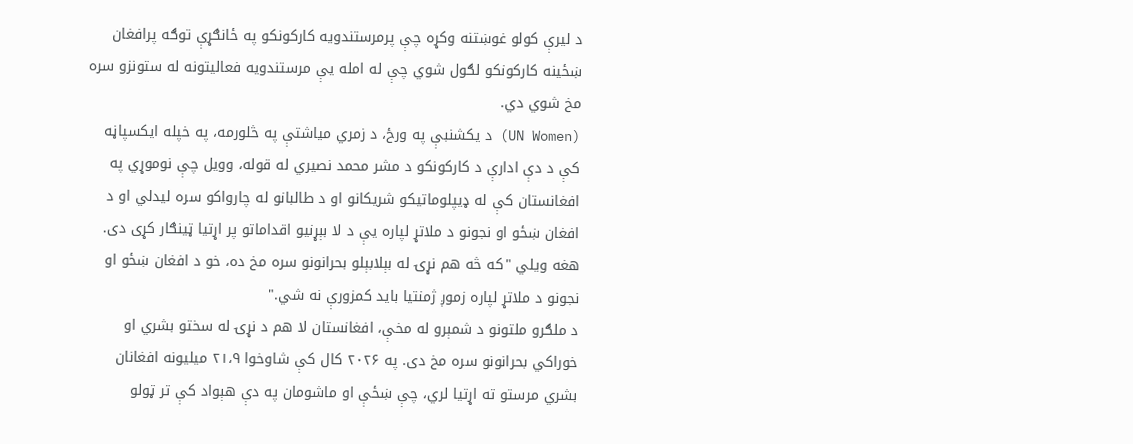د لیرې کولو غوښتنه وکړه چې پرمرستندویه کارکونکو په ځانګړې توګه پرافغان ښځینه کارکونکو لګول شوي چې له امله یې مرستندویه فعالیتونه له ستونزو سره مخ شوي دي.
(UN Women) د یکشنبې په ورځ، د زمري میاشتې په څلورمه، په خپله ایکسپاڼه کې د دې ادارې د کارکونکو د مشر محمد نصیري له قوله، وویل چې نوموړي په افغانستان کې له ډیپلوماتیکو شریکانو او د طالبانو له چارواکو سره لیدلي او د افغان ښځو او نجونو د ملاتړ لپاره یې د لا بېړنیو اقداماتو پر اړتیا ټینګار کړی دی.
هغه ویلي "که څه هم نړۍ له بېلابېلو بحرانونو سره مخ ده، خو د افغان ښځو او نجونو د ملاتړ لپاره زموږ ژمنتیا باید کمزورې نه شي."
د ملګرو ملتونو د شمېرو له مخې، افغانستان لا هم د نړۍ له سختو بشري او خوراکي بحرانونو سره مخ دی. په ۲۰۲۶ کال کې شاوخوا ۲۱،۹ میلیونه افغانان بشري مرستو ته اړتیا لري، چې ښځې او ماشومان په دې هېواد کې تر ټولو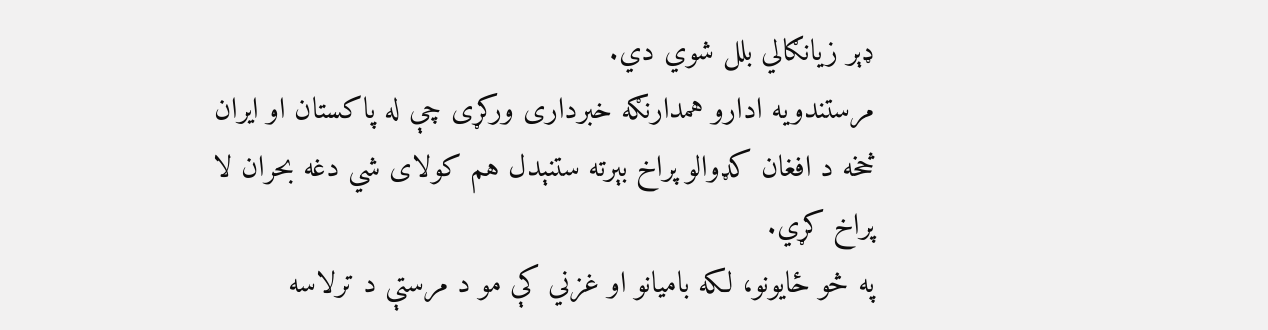ډېر زیانګالي بلل شوي دي.
مرستندویه ادارو همدارنګه خبرداری ورکړی چې له پاکستان او ایران څخه د افغان کډوالو پراخ بېرته ستنېدل هم کولای شي دغه بحران لا پراخ کړي.
په څو ځایونو، لکه بامیانو او غزني کې مو د مرستې د ترلاسه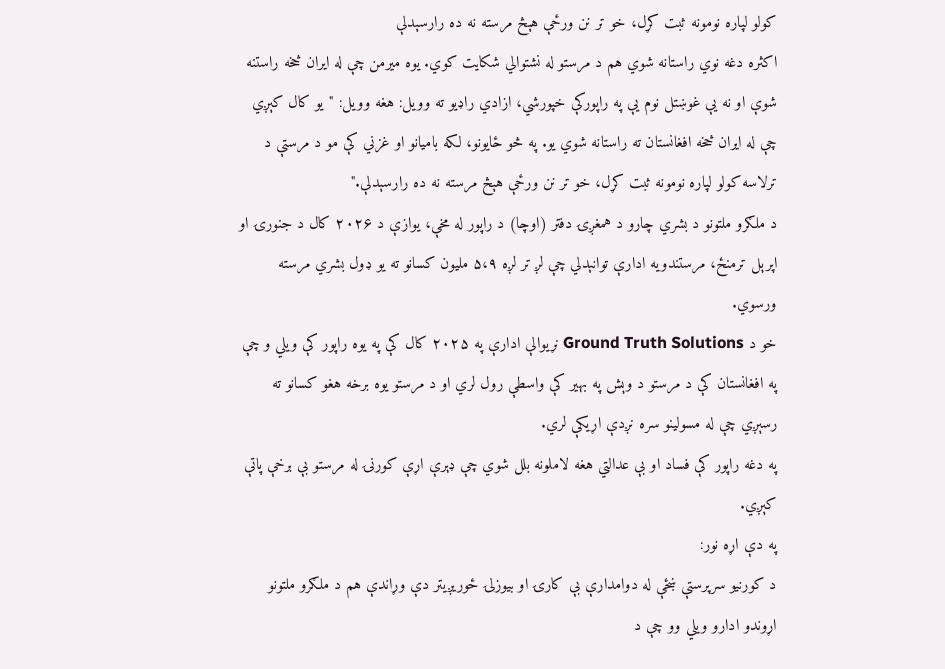کولو لپاره نومونه ثبت کړل، خو تر نن ورځې هېڅ مرسته نه ده رارسېدلې
اکثره دغه نوي راستانه شوي هم د مرستو له نشتوالي شکایت کوي. یوه میرمن چې له ایران څخه راستنه شوې او نه یې غوښتل نوم یې په راپورکې خپورشي، ازادي راډیو ته وویل: هغه وویل: "یو کال کېږي چې له ایران څخه افغانستان ته راستانه شوي یو. په څو ځایونو، لکه بامیانو او غزني کې مو د مرستې د ترلاسه کولو لپاره نومونه ثبت کړل، خو تر نن ورځې هېڅ مرسته نه ده رارسېدلې."
د ملګرو ملتونو د بشري چارو د همغږۍ دفتر (اوچا) د راپور له مخې، یوازې د ۲۰۲۶ کال د جنورۍ او اپرېل ترمنځ، مرستندویه ادارې توانېدلي چې لږ تر لږه ۵،۹ ملیون کسانو ته یو ډول بشري مرسته ورسوي.
خو د Ground Truth Solutions نړیوالې ادارې په ۲۰۲۵ کال کې په یوه راپور کې ویلي و چې په افغانستان کې د مرستو د وېش په بهیر کې واسطې رول لري او د مرستو یوه برخه هغو کسانو ته رسېږي چې له مسولینو سره نږدې اړیکې لري.
په دغه راپور کې فساد او بې عدالتي هغه لاملونه بلل شوي چې ډېرې اړې کورنۍ له مرستو بې برخې پاتې کېږي.
په دې اړه نور:
د کورنیو سرپرستې ښځې له دوامدارې بې کارۍ او بیوزلۍ ځوریږيتر دې وړاندې هم د ملګرو ملتونو اړوندو ادارو ویلي وو چې د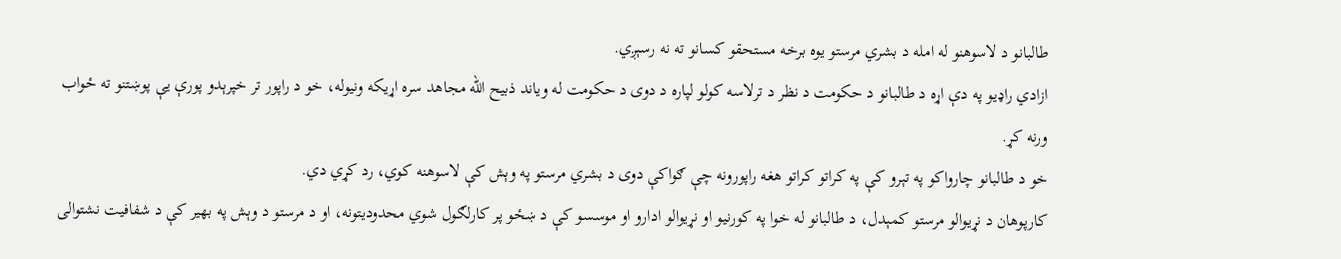طالبانو د لاسوهنو له امله د بشري مرستو یوه برخه مستحقو کسانو ته نه رسېږي.
ازادي راډیو په دې اړه د طالبانو د حکومت د نظر د ترلاسه کولو لپاره د دوی د حکومت له ویاند ذبیح الله مجاهد سره اړیکه ونیوله، خو د راپور تر خپرېدو پورې یې پوښتنو ته ځواب ورنه کړ.
خو د طالبانو چارواکو په تېرو کې په کراتو کراتو هغه راپورونه چې ګواکې دوی د بشري مرستو په وېش کې لاسوهنه کوي، رد کړي دي.
کارپوهان د نړیوالو مرستو کمېدل، د طالبانو له خوا په کورنیو او نړیوالو ادارو او موسسو کې د ښځو پر کارلګول شوي محدودیتونه، او د مرستو د وېش په بهیر کې د شفافیت نشتوالی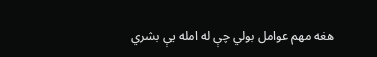هغه مهم عوامل بولي چې له امله یې بشري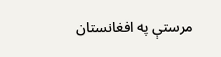مرستې په افغانستان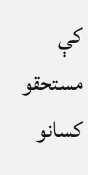کې مستحقو کسانو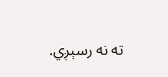ته نه رسېږي.